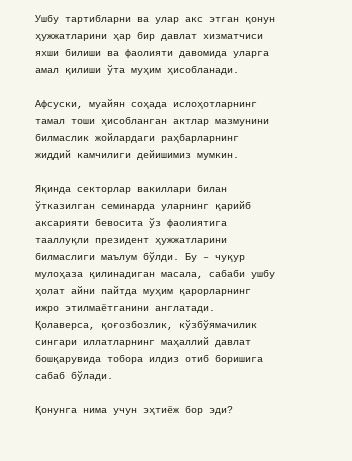Ушбу тартибларни ва улар акс этган қонун ҳужжатларини ҳар бир давлат хизматчиси яхши билиши ва фаолияти давомида уларга амал қилиши ўта муҳим ҳисобланади.

Афсуски, муайян соҳада ислоҳотларнинг тамал тоши ҳисобланган актлар мазмунини билмаслик жойлардаги раҳбарларнинг жиддий камчилиги дейишимиз мумкин.

Яқинда секторлар вакиллари билан ўтказилган семинарда уларнинг қарийб аксарияти бевосита ўз фаолиятига тааллуқли президент ҳужжатларини билмаслиги маълум бўлди. Бу – чуқур мулоҳаза қилинадиган масала, сабаби ушбу ҳолат айни пайтда муҳим қарорларнинг ижро этилмаётганини англатади. Қолаверса, қоғозбозлик, кўзбўямачилик сингари иллатларнинг маҳаллий давлат бошқарувида тобора илдиз отиб боришига сабаб бўлади.

Қонунга нима учун эҳтиёж бор эди?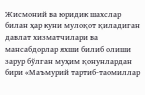Жисмоний ва юридик шахслар билан ҳар куни мулоқот қиладиган давлат хизматчилари ва мансабдорлар яхши билиб олиши зарур бўлган муҳим қонунлардан бири «Маъмурий тартиб-таомиллар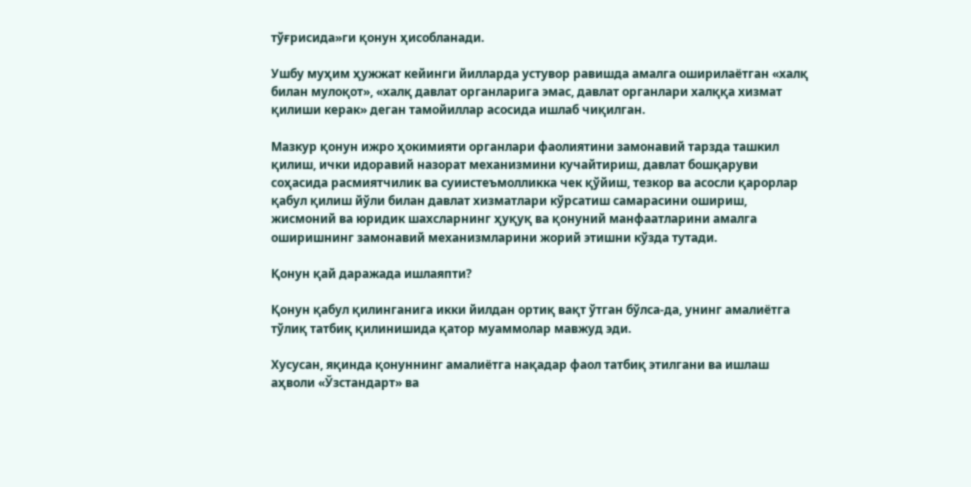тўғрисида»ги қонун ҳисобланади.

Ушбу муҳим ҳужжат кейинги йилларда устувор равишда амалга оширилаётган «халқ билан мулоқот», «халқ давлат органларига эмас, давлат органлари халққа хизмат қилиши керак» деган тамойиллар асосида ишлаб чиқилган.

Мазкур қонун ижро ҳокимияти органлари фаолиятини замонавий тарзда ташкил қилиш, ички идоравий назорат механизмини кучайтириш, давлат бошқаруви соҳасида расмиятчилик ва суиистеъмолликка чек қўйиш, тезкор ва асосли қарорлар қабул қилиш йўли билан давлат хизматлари кўрсатиш самарасини ошириш, жисмоний ва юридик шахсларнинг ҳуқуқ ва қонуний манфаатларини амалга оширишнинг замонавий механизмларини жорий этишни кўзда тутади.

Қонун қай даражада ишлаяпти?

Қонун қабул қилинганига икки йилдан ортиқ вақт ўтган бўлса-да, унинг амалиётга тўлиқ татбиқ қилинишида қатор муаммолар мавжуд эди.

Хусусан, яқинда қонуннинг амалиётга нақадар фаол татбиқ этилгани ва ишлаш аҳволи «Ўзстандарт» ва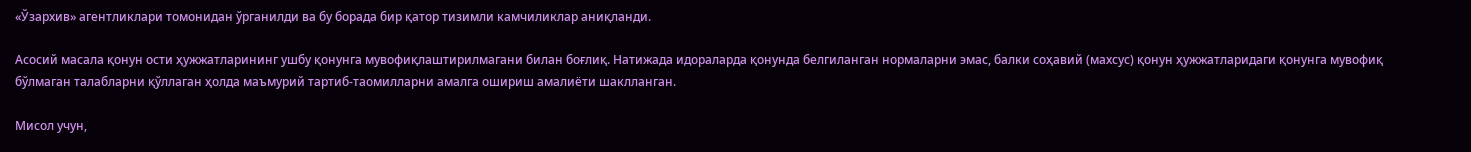«Ўзархив» агентликлари томонидан ўрганилди ва бу борада бир қатор тизимли камчиликлар аниқланди.

Асосий масала қонун ости ҳужжатларининг ушбу қонунга мувофиқлаштирилмагани билан боғлиқ. Натижада идораларда қонунда белгиланган нормаларни эмас, балки соҳавий (махсус) қонун ҳужжатларидаги қонунга мувофиқ бўлмаган талабларни қўллаган ҳолда маъмурий тартиб-таомилларни амалга ошириш амалиёти шаклланган.

Мисол учун,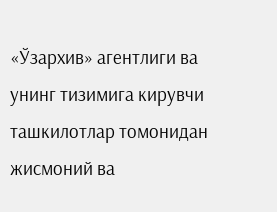«Ўзархив» агентлиги ва унинг тизимига кирувчи ташкилотлар томонидан жисмоний ва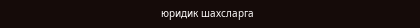юридик шахсларга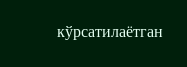кўрсатилаётган